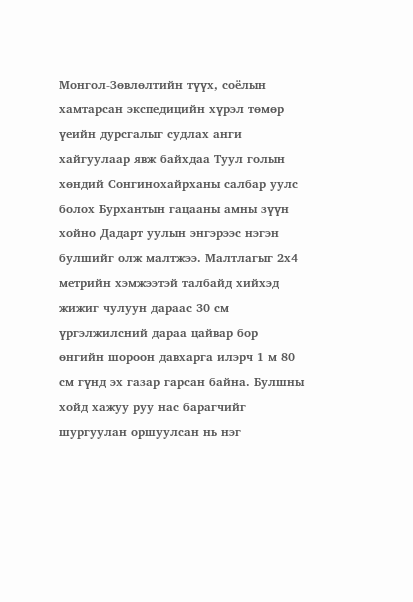Монгол-Зөвлөлтийн түүх, соёлын хамтарсан экспедицийн хүрэл төмөр үеийн дурсгалыг судлах анги хайгуулаар явж байхдаа Туул голын хөндий Сонгинохайрханы салбар уулс болох Бурхантын гацааны амны зүүн хойно Дадарт уулын энгэрээс нэгэн булшийг олж малтжээ. Малтлагыг 2х4 метрийн хэмжээтэй талбайд хийхэд жижиг чулуун дараас 30 см үргэлжилсний дараа цайвар бор өнгийн шороон давхарга илэрч 1 м 80 см гүнд эх газар гарсан байна. Булшны хойд хажуу руу нас барагчийг шургуулан оршуулсан нь нэг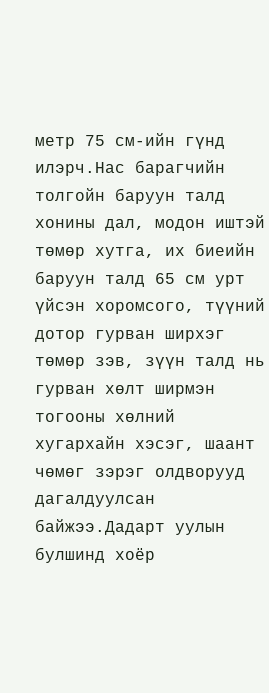метр 75 см-ийн гүнд илэрч.Нас барагчийн толгойн баруун талд хонины дал, модон иштэй төмөр хутга, их биеийн баруун талд 65 см урт үйсэн хоромсого, түүний дотор гурван ширхэг төмөр зэв, зүүн талд нь гурван хөлт ширмэн тогооны хөлний хугархайн хэсэг, шаант чөмөг зэрэг олдворууд дагалдуулсан байжээ.Дадарт уулын булшинд хоёр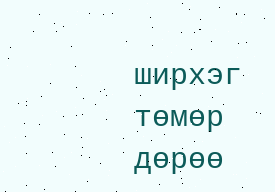ширхэг төмөр дөрөө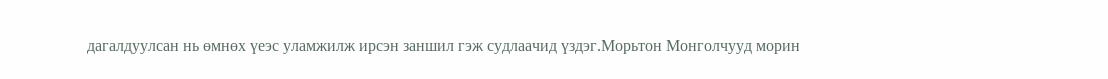дагалдуулсан нь өмнөх үеэс уламжилж ирсэн заншил гэж судлаачид үздэг.Морьтон Монголчууд морин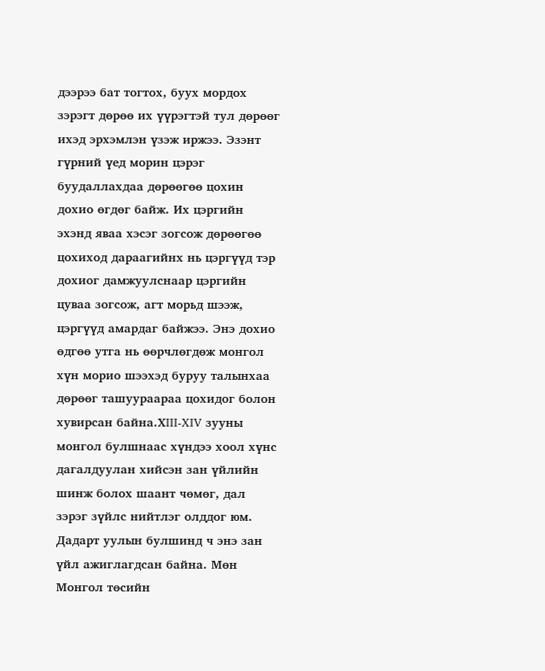дээрээ бат тогтох, буух мордох зэрэгт дөрөө их үүрэгтэй тул дөрөөг ихэд эрхэмлэн үзэж иржээ. Эзэнт гүрний үед морин цэрэг буудаллахдаа дөрөөгөө цохин дохио өгдөг байж. Их цэргийн эхэнд яваа хэсэг зогсож дөрөөгөө цохиход дараагийнх нь цэргүүд тэр дохиог дамжуулснаар цэргийн цуваа зогсож, агт морьд шээж, цэргүүд амардаг байжээ. Энэ дохио өдгөө утга нь өөрчлөгдөж монгол хүн морио шээхэд буруу талынхаа дөрөөг ташуураараа цохидог болон хувирсан байна.ХIII-XIV зууны монгол булшнаас хүндээ хоол хүнс дагалдуулан хийсэн зан үйлийн шинж болох шаант чөмөг, дал зэрэг зүйлс нийтлэг олддог юм. Дадарт уулын булшинд ч энэ зан үйл ажиглагдсан байна. Мөн Монгол төсийн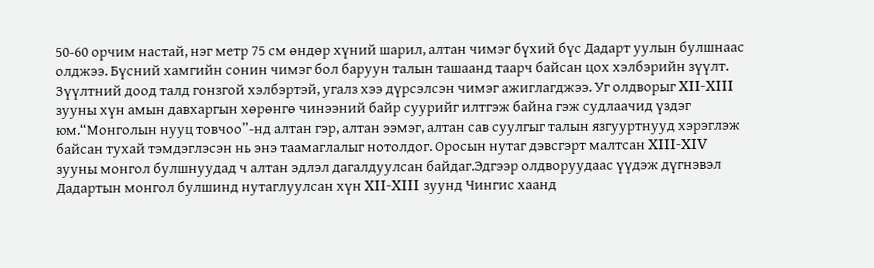50-60 орчим настай, нэг метр 75 см өндөр хүний шарил, алтан чимэг бүхий бүс Дадарт уулын булшнаас олджээ. Бүсний хамгийн сонин чимэг бол баруун талын ташаанд таарч байсан цох хэлбэрийн зүүлт. Зүүлтний доод талд гонзгой хэлбэртэй, угалз хээ дүрсэлсэн чимэг ажиглагджээ. Уг олдворыг XII-XIII зууны хүн амын давхаргын хөрөнгө чинээний байр суурийг илтгэж байна гэж судлаачид үздэг юм.“Монголын нууц товчоо”-нд алтан гэр, алтан ээмэг, алтан сав суулгыг талын язгууртнууд хэрэглэж байсан тухай тэмдэглэсэн нь энэ таамаглалыг нотолдог. Оросын нутаг дэвсгэрт малтсан XIII-XIV зууны монгол булшнуудад ч алтан эдлэл дагалдуулсан байдаг.Эдгээр олдворуудаас үүдэж дүгнэвэл Дадартын монгол булшинд нутаглуулсан хүн XII-XIII зуунд Чингис хаанд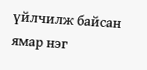үйлчилж байсан ямар нэг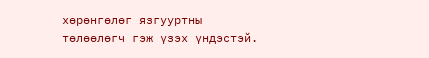хөрөнгөлөг язгууртны төлөөлөгч гэж үзэх үндэстэй.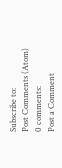Subscribe to:
Post Comments (Atom)
0 comments:
Post a Comment